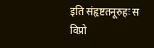इति संहृष्टतनूरुहः स विप्रो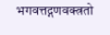भगवत्तद्गणवक्त्रतो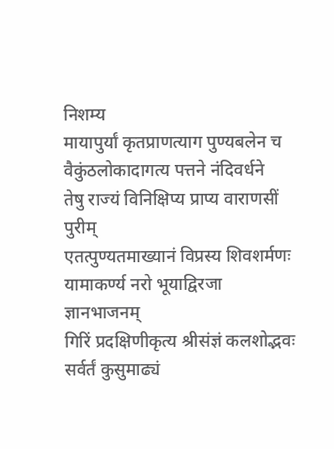निशम्य
मायापुर्यां कृतप्राणत्याग पुण्यबलेन च
वैकुंठलोकादागत्य पत्तने नंदिवर्धने
तेषु राज्यं विनिक्षिप्य प्राप्य वाराणसीं पुरीम्
एतत्पुण्यतमाख्यानं विप्रस्य शिवशर्मणः
यामाकर्ण्य नरो भूयाद्विरजा ज्ञानभाजनम्
गिरिं प्रदक्षिणीकृत्य श्रीसंज्ञं कलशोद्भवः
सर्वर्तं कुसुमाढ्यं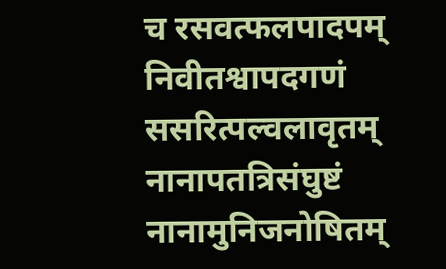च रसवत्फलपादपम्
निवीतश्वापदगणं ससरित्पल्वलावृतम्
नानापतत्रिसंघुष्टं नानामुनिजनोषितम्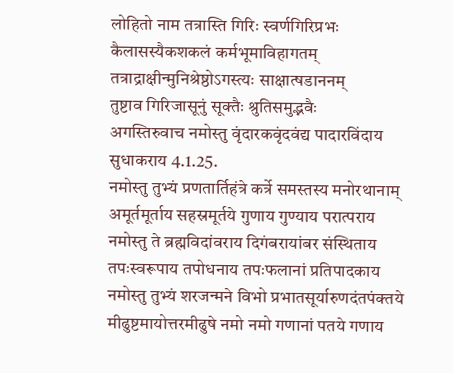लोहितो नाम तत्रास्ति गिरिः स्वर्णगिरिप्रभः
कैलासस्यैकशकलं कर्मभूमाविहागतम्
तत्राद्राक्षीन्मुनिश्रेष्ठोऽगस्त्यः साक्षात्षडाननम्
तुष्टाव गिरिजासूनुं सूक्तैः श्रुतिसमुद्भवैः
अगस्तिरुवाच नमोस्तु वृंदारकवृंदवंद्य पादारविंदाय सुधाकराय 4.1.25.
नमोस्तु तुभ्यं प्रणतार्तिहंत्रे कर्त्रे समस्तस्य मनोरथानाम्
अमूर्तमूर्ताय सहस्रमूर्तये गुणाय गुण्याय परात्पराय
नमोस्तु ते ब्रह्मविदांवराय दिगंबरायांबर संस्थिताय
तपःस्वरूपाय तपोधनाय तपःफलानां प्रतिपादकाय
नमोस्तु तुभ्यं शरजन्मने विभो प्रभातसूर्यारुणदंतपंक्तये
मीढुष्टमायोत्तरमीढुषे नमो नमो गणानां पतये गणाय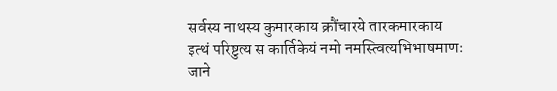सर्वस्य नाथस्य कुमारकाय क्रौंचारये तारकमारकाय
इत्थं परिष्टुत्य स कार्तिकेयं नमो नमस्त्वित्यभिभाषमाणः
जाने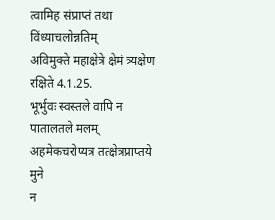त्वामिह संप्राप्तं तथा विंध्याचलोन्नतिम्
अविमुक्ते महाक्षेत्रे क्षेमं त्र्यक्षेण रक्षिते 4.1.25.
भूर्भुवः स्वस्तले वापि न पातालतले मलम्
अहमेकचरोप्यत्र तत्क्षेत्रप्राप्तये मुने
न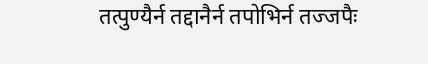तत्पुण्यैर्न तद्दानैर्न तपोभिर्न तज्जपैः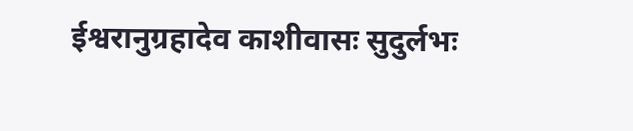ईश्वरानुग्रहादेव काशीवासः सुदुर्लभः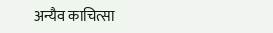अन्यैव काचित्सा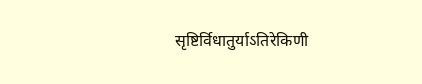सृष्टिर्विधातुर्याऽतिरेकिणी